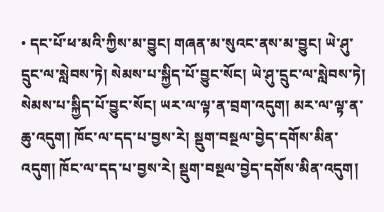• དང་པོ་ཕ་མའི་ཀྱིས་མ་བྱུང། གཞན་མ་སུའང་ནས་མ་བྱུང། ཡེ་ཤུ་དྲུང་ལ་སླེབས་ཏེ། སེམས་པ་སྐྱིད་པོ་བྱུང་སོང། ཡེ་ཤུ་དྲུང་ལ་སླེབས་ཏེ། སེམས་པ་སྐྱིད་པོ་བྱུང་སོང། ཡར་ལ་ལྟ་ན་བྲག་འདུག། མར་ལ་ལྟ་ན་ཆུ་འདུག། ཁོང་ལ་དད་པ་བྱས་རེ། སྡུག་བསྔལ་བྱེད་དགོས་མིན་འདུག། ཁོང་ལ་དད་པ་བྱས་རེ། སྡུག་བསྔལ་བྱེད་དགོས་མིན་འདུག།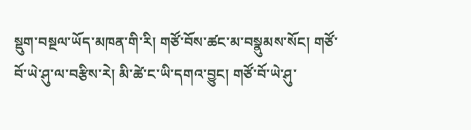སྡུག་བསྔལ་ཡོད་མཁན་གི་རི། གཙོ་བོས་ཚང་མ་བསྣུམས་སོང། གཙོ་བོ་ཡེ་ཤུ་ལ་བརྩིས་རེ། མི་ཚེ་ང་ཡི་དགའ་བྱུང། གཙོ་བོ་ཡེ་ཤུ་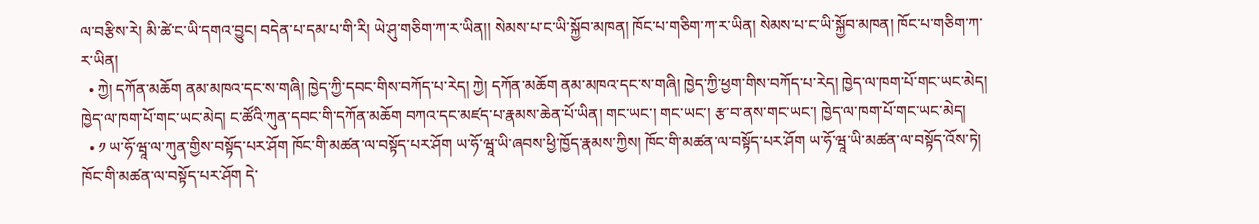ལ་བརྩིས་རེ། མི་ཚེ་ང་ཡི་དགའ་བྱུང། བདེན་པ་དམ་པ་གི་རི། ཡེ་ཤུ་གཅིག་ཀ་ར་ཡིན།། སེམས་པ་ང་ཡི་སྐྱོབ་མཁན། ཁོང་པ་གཅིག་ཀ་ར་ཡིན། སེམས་པ་ང་ཡི་སྐྱོབ་མཁན། ཁོང་པ་གཅིག་ཀ་ར་ཡིན།
  • ཀྱེ། དཀོན་མཆོག ནམ་མཁའ་དང་ས་གཞི། ཁྱེད་ཀྱི་དབང་གིས་བཀོད་པ་རེད། ཀྱེ། དཀོན་མཆོག ནམ་མཁའ་དང་ས་གཞི། ཁྱེད་ཀྱི་ཕྱག་གིས་བཀོད་པ་རེད། ཁྱེད་ལ་ཁག་པོ་གང་ཡང་མེད། ཁྱེད་ལ་ཁག་པོ་གང་ཡང་མེད། ང་ཚོའི་ཀུན་དབང་གི་དཀོན་མཆོག བཀའ་དང་མཛད་པ་རྣམས་ཆེན་པོ་ཡིན། གང་ཡང་། གང་ཡང་། རྩ་བ་ནས་གང་ཡང་། ཁྱེད་ལ་ཁག་པོ་གང་ཡང་མེད།
  • ༡ ཡ་ཧོ་ཝཱ་ལ་ཀུན་གྱིས་བསྟོད་པར་ཤོག ཁོང་གི་མཚན་ལ་བསྟོད་པར་ཤོག ཡ་ཧོ་ཝཱ་ཡི་ཞབས་ཕྱི་ཁྱོད་རྣམས་ཀྱིས། ཁོང་གི་མཚན་ལ་བསྟོད་པར་ཤོག ཡ་ཧོ་ཝཱ་ཡི་མཚན་ལ་བསྟོད་འོས་ཏེ། ཁོང་གི་མཚན་ལ་བསྟོད་པར་ཤོག དེ་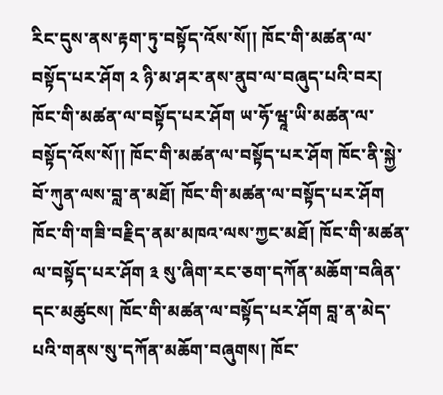རིང་དུས་ནས་རྟག་ཏུ་བསྟོད་འོས་སོ།། ཁོང་གི་མཚན་ལ་བསྟོད་པར་ཤོག ༢ ཉི་མ་ཤར་ནས་ནུབ་ལ་བཞུད་པའི་བར། ཁོང་གི་མཚན་ལ་བསྟོད་པར་ཤོག ཡ་ཧོ་ཝཱ་ཡི་མཚན་ལ་བསྟོད་འོས་སོ།། ཁོང་གི་མཚན་ལ་བསྟོད་པར་ཤོག ཁོང་ནི་སྐྱེ་བོ་ཀུན་ལས་བླ་ན་མཐོ། ཁོང་གི་མཚན་ལ་བསྟོད་པར་ཤོག ཁོང་གི་གཟི་བརྗིད་ནམ་མཁའ་ལས་ཀྱང་མཐོ། ཁོང་གི་མཚན་ལ་བསྟོད་པར་ཤོག ༣ སུ་ཞིག་རང་ཅག་དཀོན་མཆོག་བཞིན་དང་མཚུངས། ཁོང་གི་མཚན་ལ་བསྟོད་པར་ཤོག བླ་ན་མེད་པའི་གནས་སུ་དཀོན་མཆོག་བཞུགས། ཁོང་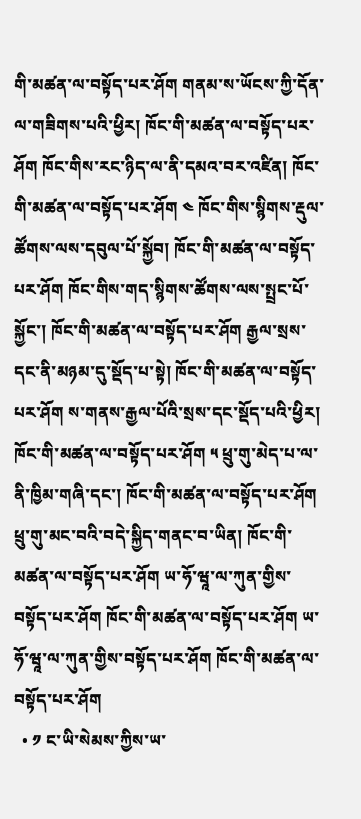གི་མཚན་ལ་བསྟོད་པར་ཤོག གནམ་ས་ཡོངས་ཀྱི་དོན་ལ་གཟིགས་པའི་ཕྱིར། ཁོང་གི་མཚན་ལ་བསྟོད་པར་ཤོག ཁོང་གིས་རང་ཉིད་ལ་ནི་དམའ་བར་འཛིན། ཁོང་གི་མཚན་ལ་བསྟོད་པར་ཤོག ༤ ཁོང་གིས་སྙིགས་རྡུལ་ཚོགས་ལས་དབུལ་པོ་སྐྱོབ། ཁོང་གི་མཚན་ལ་བསྟོད་པར་ཤོག ཁོང་གིས་གད་སྙིགས་ཚོགས་ལས་སྤྲང་པོ་སྐྱོང་། ཁོང་གི་མཚན་ལ་བསྟོད་པར་ཤོག རྒྱལ་སྲས་དང་ནི་མཉམ་དུ་སྡོད་པ་སྟེ། ཁོང་གི་མཚན་ལ་བསྟོད་པར་ཤོག ས་གནས་རྒྱལ་པོའི་སྲས་དང་སྡོད་པའི་ཕྱིར། ཁོང་གི་མཚན་ལ་བསྟོད་པར་ཤོག ༥ ཕྲུ་གུ་མེད་པ་ལ་ནི་ཁྱིམ་གཞི་དང་། ཁོང་གི་མཚན་ལ་བསྟོད་པར་ཤོག ཕྲུ་གུ་མང་བའི་བདེ་སྐྱིད་གནང་བ་ཡིན། ཁོང་གི་མཚན་ལ་བསྟོད་པར་ཤོག ཡ་ཧོ་ཝཱ་ལ་ཀུན་གྱིས་བསྟོད་པར་ཤོག ཁོང་གི་མཚན་ལ་བསྟོད་པར་ཤོག ཡ་ཧོ་ཝཱ་ལ་ཀུན་གྱིས་བསྟོད་པར་ཤོག ཁོང་གི་མཚན་ལ་བསྟོད་པར་ཤོག
  • ༡ ང་ཡི་སེམས་ཀྱིས་ཡ་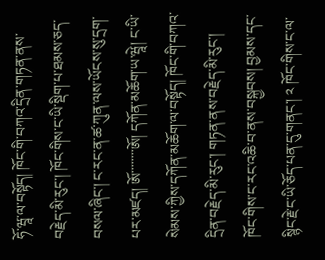ཧོ་ཝཱ་ལ་བསྟོད། ཁོང་གི་བཀའ་དྲིན་གཏན་ནས་བརྗེད་མི་རུང་། ཁོང་གིས་ང་ཡི་སྡིག་པ་ཐམས་ཅད་བསལ་ཞིང་། ང་རང་ན་ཚ་ཀུན་ལས་ཡོངས་སུ་དྲག་པར་མཛད། ཨོ་་་་་་་་ཨོ། དཀོན་མཆོག་ཡ་ཝཱེ། ང་ཡི་སེམས་ཀྱིས་དཀོན་མཆོག་ལ་བསྟོད། ཁོང་གི་བཀའ་དྲིན་བརྗེད་མི་རུང་། གཏན་ནས་བརྗེད་མི་རུང་། ཁོང་གིས་ང་རང་འཆི་བ་ནས་བསྐྱབས། བྱམས་དང་སྙིང་རྗེ་ང་ཡི་ཅོད་པན་དུ་གནང་། ༢ ཁོང་གིས་ང་ལ་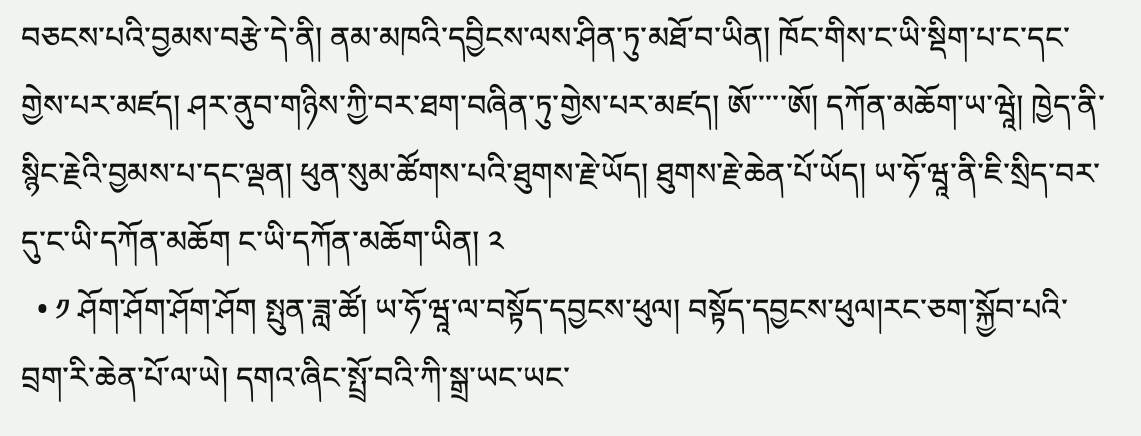བཅངས་པའི་བྱམས་བརྩེ་དེ་ནི། ནམ་མཁའི་དབྱིངས་ལས་ཤིན་ཏུ་མཐོ་བ་ཡིན། ཁོང་གིས་ང་ཡི་སྡིག་པ་ང་དང་གྱེས་པར་མཛད། ཤར་ནུབ་གཉིས་ཀྱི་བར་ཐག་བཞིན་ཏུ་གྱེས་པར་མཛད། ཨོ་་་་་ཨོ། དཀོན་མཆོག་ཡ་ཝཱེ། ཁྱེད་ནི་སྙིང་རྗེའི་བྱམས་པ་དང་ལྡན། ཕུན་སུམ་ཚོགས་པའི་ཐུགས་རྗེ་ཡོད། ཐུགས་རྗེ་ཆེན་པོ་ཡོད། ཡ་ཧོ་ཝཱ་ནི་ཇི་སྲིད་བར་དུ་ང་ཡི་དཀོན་མཆོག ང་ཡི་དཀོན་མཆོག་ཡིན། ༢
  • ༡ ཤོག་ཤོག་ཤོག་ཤོག སྤུན་ཟླ་ཚོ། ཡ་ཧོ་ཝཱ་ལ་བསྟོད་དབྱངས་ཕུལ། བསྟོད་དབྱངས་ཕུལ།རང་ཅག་སྐྱོབ་པའི་བྲག་རི་ཆེན་པོ་ལ་ཡེ། དགའ་ཞིང་སྤྲོ་བའི་ཀི་སྒྲ་ཡང་ཡང་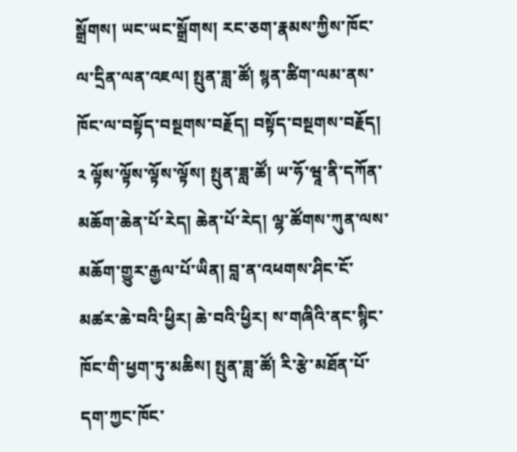སྒྲོགས། ཡང་ཡང་སྒྲོགས། རང་ཅག་རྣམས་ཀྱིས་ཁོང་ལ་དྲིན་ལན་འཇལ། སྤུན་ཟླ་ཚོ། སྙན་ཚིག་ལམ་ནས་ཁོང་ལ་བསྟོད་བསྔགས་བརྗོད། བསྟོད་བསྔགས་བརྗོད། ༢ ལྟོས་ལྟོས་ལྟོས་ལྟོས། སྤུན་ཟླ་ཚོ། ཡ་ཧོ་ཝཱ་ནི་དཀོན་མཆོག་ཆེན་པོ་རེད། ཆེན་པོ་རེད། ལྷ་ཚོགས་ཀུན་ལས་མཆོག་གྱུར་རྒྱལ་པོ་ཡིན། བླ་ན་འཕགས་ཤིང་ངོ་མཚར་ཆེ་བའི་ཕྱིར། ཆེ་བའི་ཕྱིར། ས་གཞིའི་ནང་སྙིང་ཁོང་གི་ཕྱག་ཏུ་མཆིས། སྤུན་ཟླ་ཚོ། རི་རྩེ་མཐོན་པོ་དག་ཀྱང་ཁོང་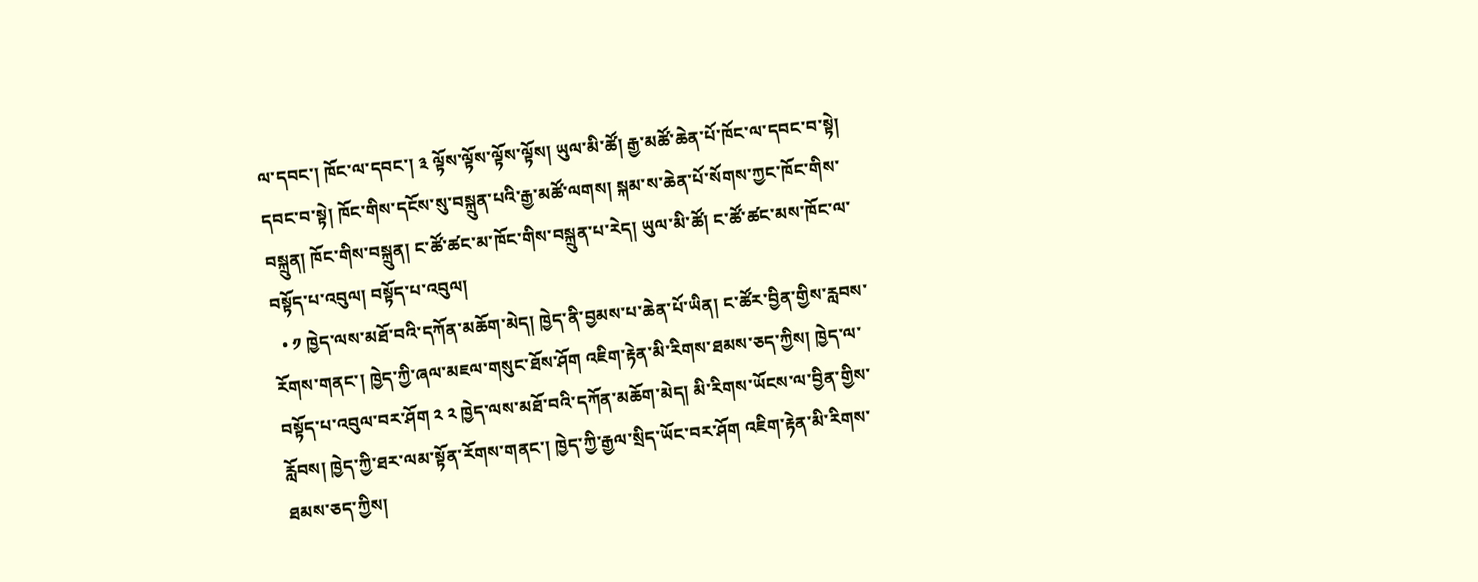ལ་དབང་། ཁོང་ལ་དབང་། ༣ ལྟོས་ལྟོས་ལྟོས་ལྟོས། ཡུལ་མི་ཚོ། རྒྱ་མཚོ་ཆེན་པོ་ཁོང་ལ་དབང་བ་སྟེ། དབང་བ་སྟེ། ཁོང་གིས་དངོས་སུ་བསྐྲུན་པའི་རྒྱ་མཚོ་ལགས། སྐམ་ས་ཆེན་པོ་སོགས་ཀྱང་ཁོང་གིས་བསྐྲུན། ཁོང་གིས་བསྐྲུན། ང་ཚོ་ཚང་མ་ཁོང་གིས་བསྐྲུན་པ་རེད། ཡུལ་མི་ཚོ། ང་ཚོ་ཚང་མས་ཁོང་ལ་བསྟོད་པ་འབུལ། བསྟོད་པ་འབུལ།
  • ༡ ཁྱེད་ལས་མཐོ་བའི་དཀོན་མཆོག་མེད། ཁྱེད་ནི་བྱམས་པ་ཆེན་པོ་ཡིན། ང་ཚོར་བྱིན་གྱིས་རླབས་རོགས་གནང་། ཁྱེད་ཀྱི་ཞལ་མཇལ་གསུང་ཐོས་ཤོག འཇིག་རྟེན་མི་རིགས་ཐམས་ཅད་ཀྱིས། ཁྱེད་ལ་བསྟོད་པ་འབུལ་བར་ཤོག ༢ ༢ ཁྱེད་ལས་མཐོ་བའི་དཀོན་མཆོག་མེད། མི་རིགས་ཡོངས་ལ་བྱིན་གྱིས་རློབས། ཁྱེད་ཀྱི་ཐར་ལམ་སྟོན་རོགས་གནང་། ཁྱེད་ཀྱི་རྒྱལ་སྲིད་ཡོང་བར་ཤོག འཇིག་རྟེན་མི་རིགས་ཐམས་ཅད་ཀྱིས།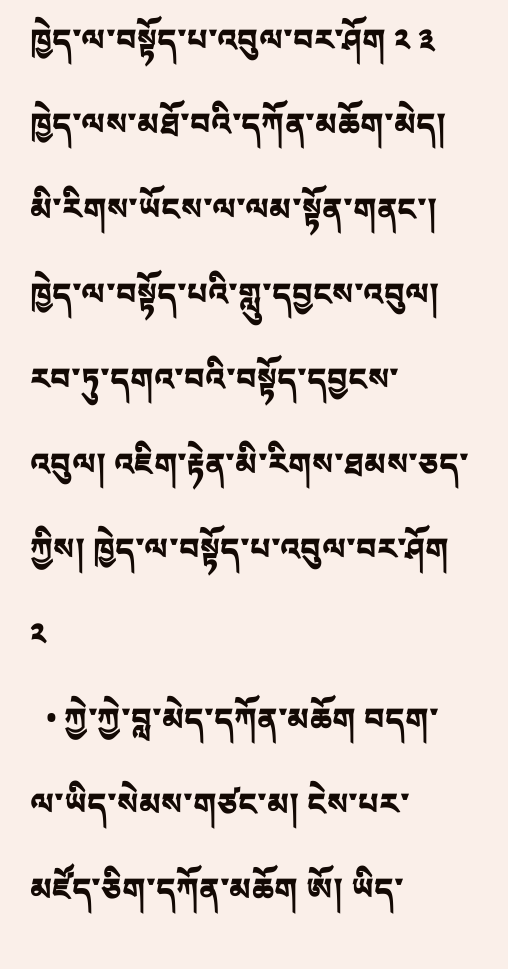ཁྱེད་ལ་བསྟོད་པ་འབུལ་བར་ཤོག ༢ ༣ ཁྱེད་ལས་མཐོ་བའི་དཀོན་མཆོག་མེད། མི་རིགས་ཡོངས་ལ་ལམ་སྟོན་གནང་། ཁྱེད་ལ་བསྟོད་པའི་གླུ་དབྱངས་འབུལ། རབ་ཏུ་དགའ་བའི་བསྟོད་དབྱངས་འབུལ། འཇིག་རྟེན་མི་རིགས་ཐམས་ཅད་ཀྱིས། ཁྱེད་ལ་བསྟོད་པ་འབུལ་བར་ཤོག ༢
  • ཀྱེ་ཀྱེ་བླ་མེད་དཀོན་མཆོག བདག་ལ་ཡིད་སེམས་གཙང་མ། ངེས་པར་མཛོད་ཅིག་དཀོན་མཆོག ཨོ། ཡིད་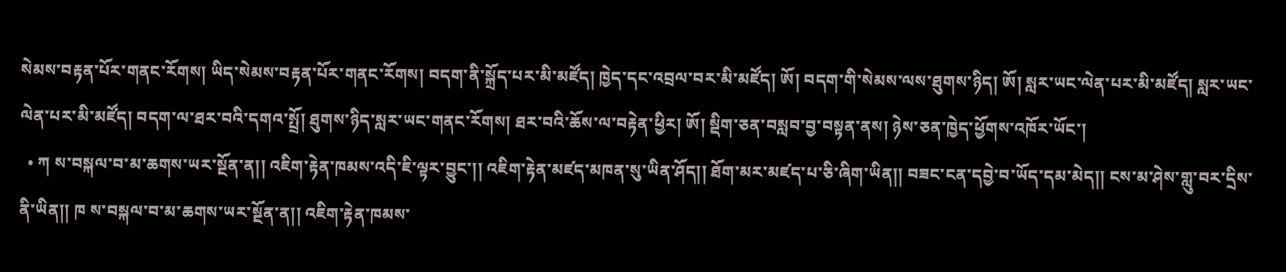སེམས་བརྟན་པོར་གནང་རོགས། ཡིད་སེམས་བརྟན་པོར་གནང་རོགས། བདག་ནི་སྐྲོད་པར་མི་མཛོད། ཁྱེད་དང་འབྲལ་བར་མི་མཛོད། ཨོ། བདག་གི་སེམས་ལས་ཐུགས་ཉིད། ཨོ། སླར་ཡང་ལེན་པར་མི་མཛོད། སླར་ཡང་ལེན་པར་མི་མཛོད། བདག་ལ་ཐར་བའི་དགའ་སྤྲོ། ཐུགས་ཉིད་སླར་ཡང་གནང་རོགས། ཐར་བའི་ཆོས་ལ་བརྟེན་ཕྱིར། ཨོ། སྡིག་ཅན་བསླབ་བྱ་བསྟན་ནས། ཉེས་ཅན་ཁྱེད་ཕྱོགས་འཁོར་ཡོང་།
  • ཀ ས་བསྐལ་བ་མ་ཆགས་ཡར་སྔོན་ན།། འཇིག་རྟེན་ཁམས་འདི་ཇི་ལྟར་བྱུང་།། འཇིག་རྟེན་མཛད་མཁན་སུ་ཡིན་ཤོད།། ཐོག་མར་མཛད་པ་ཅི་ཞིག་ཡིན།། བཟང་ངན་དབྱེ་བ་ཡོད་དམ་མེད།། ངས་མ་ཤེས་གླུ་བར་དྲིས་ནི་ཡིན།། ཁ ས་བསྐལ་བ་མ་ཆགས་ཡར་སྔོན་ན།། འཇིག་རྟེན་ཁམས་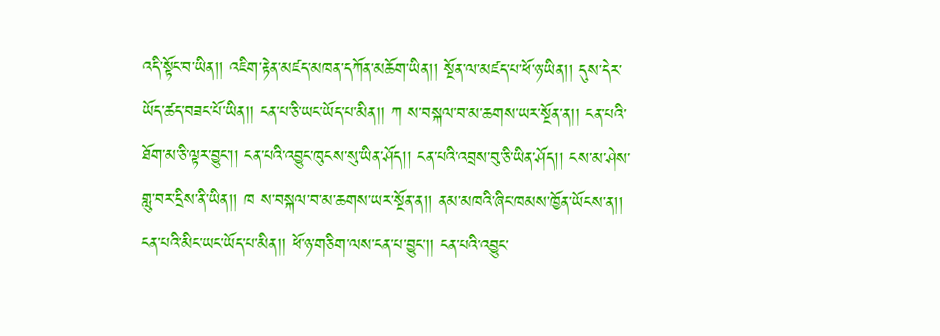འདི་སྟོང་བ་ཡིན།། འཇིག་རྟེན་མཛད་མཁན་དཀོན་མཆོག་ཡིན།། སྔོན་ལ་མཛད་པ་ཕོ་ཉ་ཡིན།། དུས་དེར་ཡོད་ཚད་བཟང་པོ་ཡིན།། ངན་པ་ཅི་ཡང་ཡོད་པ་མིན།། ཀ ས་བསྐལ་བ་མ་ཆགས་ཡར་སྔོན་ན།། ངན་པའི་ཐོག་མ་ཅི་ལྟར་བྱུང་།། ངན་པའི་འབྱུང་ཁུངས་སུ་ཡིན་ཤོད།། ངན་པའི་འབྲས་བུ་ཅི་ཡིན་ཤོད།། ངས་མ་ཤེས་གླུ་བར་དྲིས་ནི་ཡིན།། ཁ ས་བསྐལ་བ་མ་ཆགས་ཡར་སྔོན་ན།། ནམ་མཁའི་ཞིང་ཁམས་ཁྱོན་ཡོངས་ན།། ངན་པའི་མིང་ཡང་ཡོད་པ་མིན།། ཕོ་ཉ་གཅིག་ལས་ངན་པ་བྱུང་།། ངན་པའི་འབྱུང་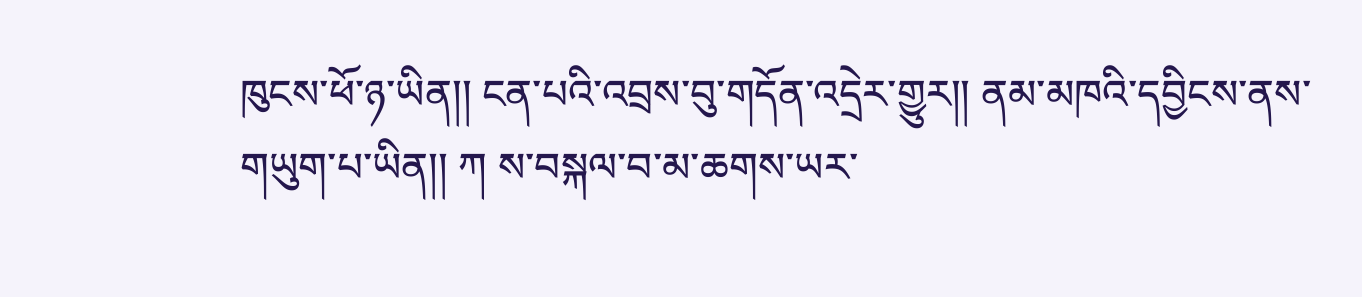ཁུངས་ཕོ་ཉ་ཡིན།། ངན་པའི་འབྲས་བུ་གདོན་འདྲེར་གྱུར།། ནམ་མཁའི་དབྱིངས་ནས་གཡུག་པ་ཡིན།། ཀ ས་བསྐལ་བ་མ་ཆགས་ཡར་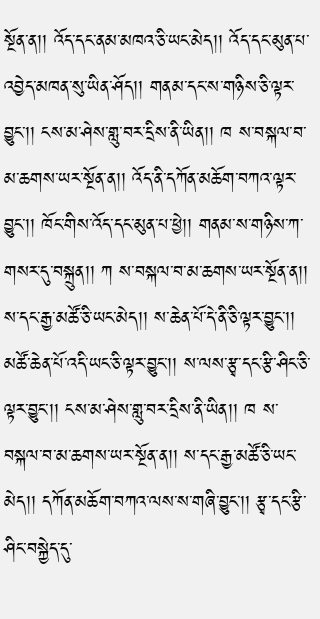སྔོན་ན།། འོད་དང་ནམ་མཁའ་ཅི་ཡང་མེད།། འོད་དང་མུན་པ་འབྱེད་མཁན་སུ་ཡིན་ཤོད།། གནམ་དང་ས་གཉིས་ཅི་ལྟར་བྱུང་།། ངས་མ་ཤེས་གླུ་བར་དྲིས་ནི་ཡིན།། ཁ ས་བསྐལ་བ་མ་ཆགས་ཡར་སྔོན་ན།། འོད་ནི་དཀོན་མཆོག་བཀའ་ལྟར་བྱུང་།། ཁོང་གིས་འོད་དང་མུན་པ་ཕྱེ།། གནམ་ས་གཉིས་ཀ་གསར་དུ་བསྐྲུན།། ཀ ས་བསྐལ་བ་མ་ཆགས་ཡར་སྔོན་ན།། ས་དང་རྒྱ་མཚོ་ཅི་ཡང་མེད།། ས་ཆེན་པོ་དེ་ནི་ཅི་ལྟར་བྱུང་།། མཚོ་ཆེན་པོ་འདི་ཡང་ཅི་ལྟར་བྱུང་།། ས་ལས་རྩྭ་དང་རྩི་ཤིང་ཅི་ལྟར་བྱུང་།། ངས་མ་ཤེས་གླུ་བར་དྲིས་ནི་ཡིན།། ཁ ས་བསྐལ་བ་མ་ཆགས་ཡར་སྔོན་ན།། ས་དང་རྒྱ་མཚོ་ཅི་ཡང་མེད།། དཀོན་མཆོག་བཀའ་ལས་ས་གཞི་བྱུང་།། རྩྭ་དང་རྩི་ཤིང་བསྐྱེད་དུ་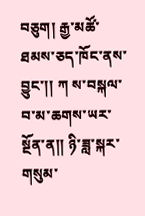བཅུག། རྒྱ་མཚོ་ཐམས་ཅད་ཁོང་ནས་བྱུང་།། ཀ ས་བསྐལ་བ་མ་ཆགས་ཡར་སྔོན་ན།། ཉི་ཟླ་སྐར་གསུམ་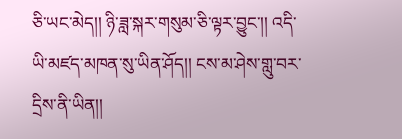ཅི་ཡང་མེད།། ཉི་ཟླ་སྐར་གསུམ་ཅི་ལྟར་བྱུང་།། འདི་ཡི་མཛད་མཁན་སུ་ཡིན་ཤོད།། ངས་མ་ཤེས་གླུ་བར་དྲིས་ནི་ཡིན།།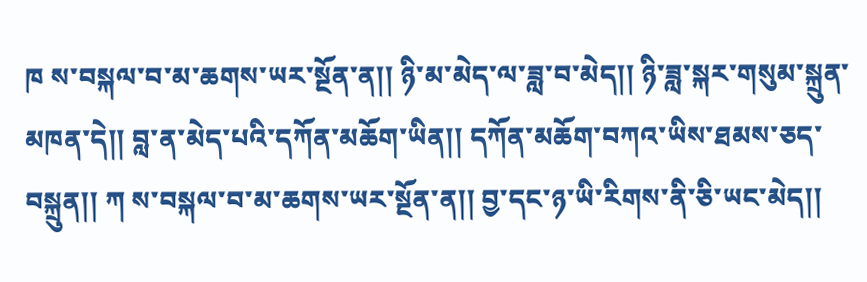ཁ ས་བསྐལ་བ་མ་ཆགས་ཡར་སྔོན་ན།། ཉི་མ་མེད་ལ་ཟླ་བ་མེད།། ཉི་ཟླ་སྐར་གསུམ་སྐྲུན་མཁན་དེ།། བླ་ན་མེད་པའི་དཀོན་མཆོག་ཡིན།། དཀོན་མཆོག་བཀའ་ཡིས་ཐམས་ཅད་བསྐྲུན།། ཀ ས་བསྐལ་བ་མ་ཆགས་ཡར་སྔོན་ན།། བྱ་དང་ཉ་ཡི་རིགས་ནི་ཅི་ཡང་མེད།།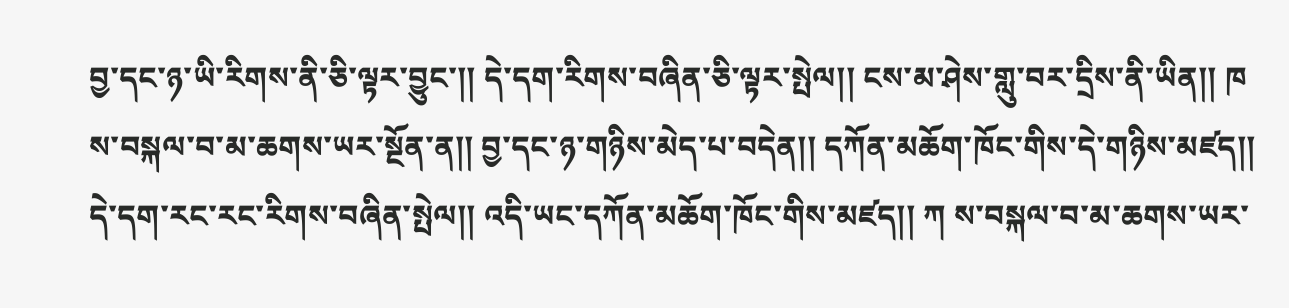བྱ་དང་ཉ་ཡི་རིགས་ནི་ཅི་ལྟར་བྱུང་།། དེ་དག་རིགས་བཞིན་ཅི་ལྟར་སྤེལ།། ངས་མ་ཤེས་གླུ་བར་དྲིས་ནི་ཡིན།། ཁ ས་བསྐལ་བ་མ་ཆགས་ཡར་སྔོན་ན།། བྱ་དང་ཉ་གཉིས་མེད་པ་བདེན།། དཀོན་མཆོག་ཁོང་གིས་དེ་གཉིས་མཛད།། དེ་དག་རང་རང་རིགས་བཞིན་སྤེལ།། འདི་ཡང་དཀོན་མཆོག་ཁོང་གིས་མཛད།། ཀ ས་བསྐལ་བ་མ་ཆགས་ཡར་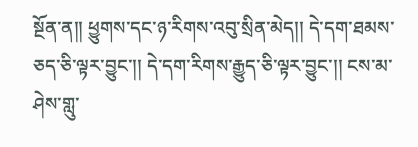སྔོན་ན།། ཕྱུགས་དང་ཉ་རིགས་འབུ་སྲིན་མེད།། དེ་དག་ཐམས་ཅད་ཅི་ལྟར་བྱུང་།། དེ་དག་རིགས་རྒྱུད་ཅི་ལྟར་བྱུང་།། ངས་མ་ཤེས་གླུ་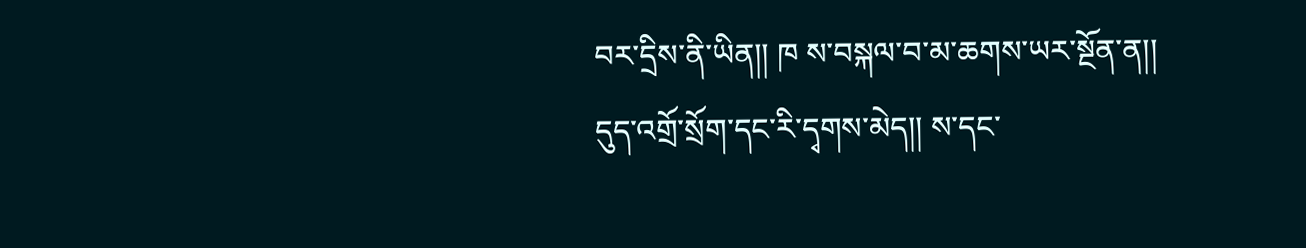བར་དྲིས་ནི་ཡིན།། ཁ ས་བསྐལ་བ་མ་ཆགས་ཡར་སྔོན་ན།། དུད་འགྲོ་སྲོག་དང་རི་དྭགས་མེད།། ས་དང་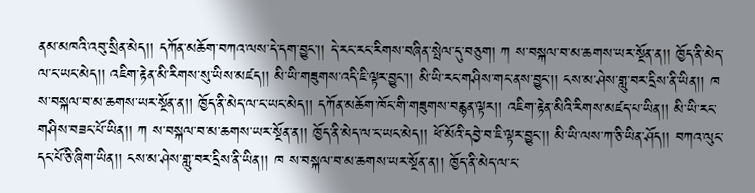ནམ་མཁའི་འབུ་སྲིན་མེད།། དཀོན་མཆོག་བཀའ་ལས་དེ་དག་བྱུང་།། དེ་རང་རང་རིགས་བཞིན་སྤེལ་དུ་བཅུག། ཀ ས་བསྐལ་བ་མ་ཆགས་ཡར་སྔོན་ན།། ཁྱོད་ནི་མེད་ལ་ང་ཡང་མེད།། འཇིག་རྟེན་མི་རིགས་སུ་ཡིས་མཛད།། མི་ཡི་གཟུགས་འདི་ཇི་ལྟར་བྱུང་།། མི་ཡི་རང་གཤིས་གང་ནས་བྱུང་།། ངས་མ་ཤེས་གླུ་བར་དྲིས་ནི་ཡིན།། ཁ ས་བསྐལ་བ་མ་ཆགས་ཡར་སྔོན་ན།། ཁྱོད་ནི་མེད་ལ་ང་ཡང་མེད།། དཀོན་མཆོག་ཁོང་གི་གཟུགས་བརྙན་ལྟར།། འཇིག་རྟེན་མིའི་རིགས་མཛད་པ་ཡིན།། མི་ཡི་རང་གཤིས་བཟང་པོ་ཡིན།། ཀ ས་བསྐལ་བ་མ་ཆགས་ཡར་སྔོན་ན།། ཁྱོད་ནི་མེད་ལ་ང་ཡང་མེད།། ཕོ་མོའི་དབྱེ་བ་ཇི་ལྟར་བྱུང་།། མི་ཡི་ལས་ཀ་ཅི་ཡིན་ཤོད།། བཀའ་ལུང་དང་པོ་ཅི་ཞིག་ཡིན།། ངས་མ་ཤེས་གླུ་བར་དྲིས་ནི་ཡིན།། ཁ ས་བསྐལ་བ་མ་ཆགས་ཡར་སྔོན་ན།། ཁྱོད་ནི་མེད་ལ་ང་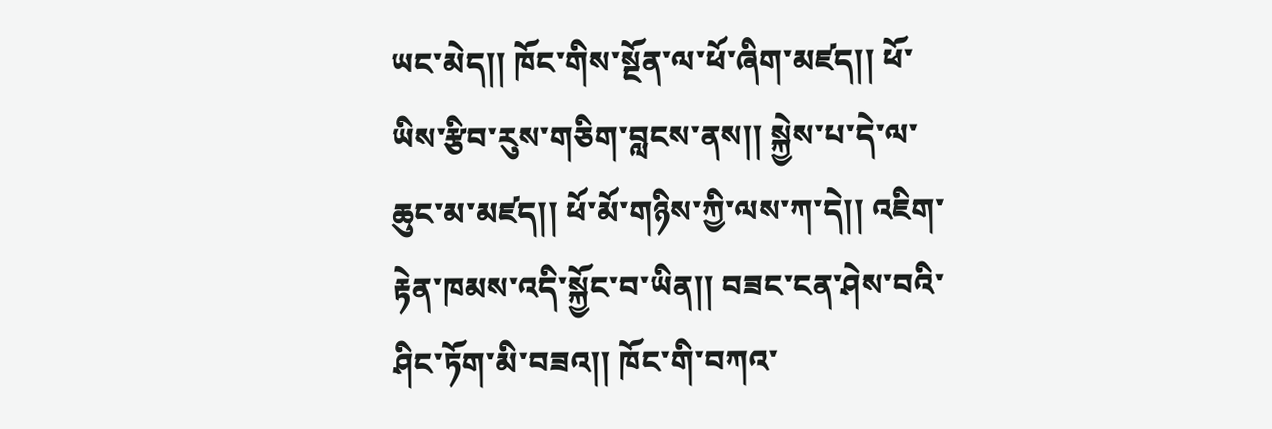ཡང་མེད།། ཁོང་གིས་སྔོན་ལ་ཕོ་ཞིག་མཛད།། ཕོ་ཡིས་རྩིབ་རུས་གཅིག་བླངས་ནས།། སྐྱེས་པ་དེ་ལ་ཆུང་མ་མཛད།། ཕོ་མོ་གཉིས་ཀྱི་ལས་ཀ་དེ།། འཇིག་རྟེན་ཁམས་འདི་སྐྱོང་བ་ཡིན།། བཟང་ངན་ཤེས་བའི་ཤིང་ཏོག་མི་བཟའ།། ཁོང་གི་བཀའ་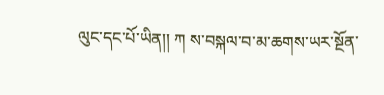ལུང་དང་པོ་ཡིན།། ཀ ས་བསྐལ་བ་མ་ཆགས་ཡར་སྔོན་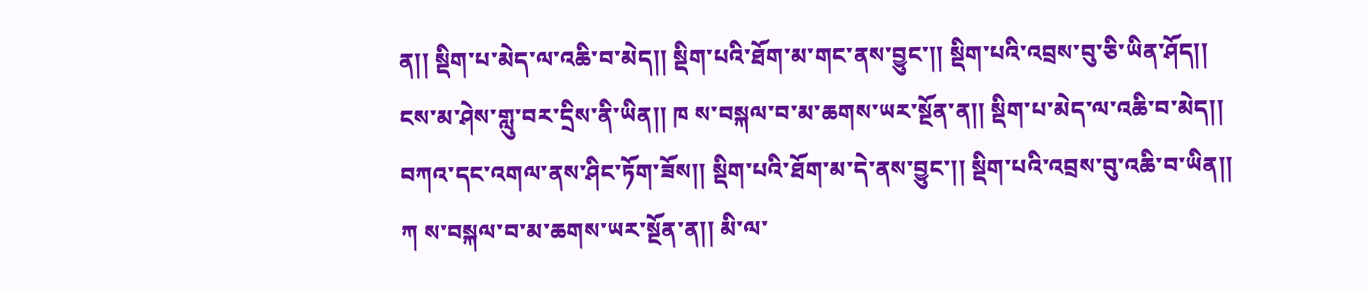ན།། སྡིག་པ་མེད་ལ་འཆི་བ་མེད།། སྡིག་པའི་ཐོག་མ་གང་ནས་བྱུང་།། སྡིག་པའི་འབྲས་བུ་ཅི་ཡིན་ཤོད།། ངས་མ་ཤེས་གླུ་བར་དྲིས་ནི་ཡིན།། ཁ ས་བསྐལ་བ་མ་ཆགས་ཡར་སྔོན་ན།། སྡིག་པ་མེད་ལ་འཆི་བ་མེད།། བཀའ་དང་འགལ་ནས་ཤིང་ཏོག་ཟོས།། སྡིག་པའི་ཐོག་མ་དེ་ནས་བྱུང་།། སྡིག་པའི་འབྲས་བུ་འཆི་བ་ཡིན།། ཀ ས་བསྐལ་བ་མ་ཆགས་ཡར་སྔོན་ན།། མི་ལ་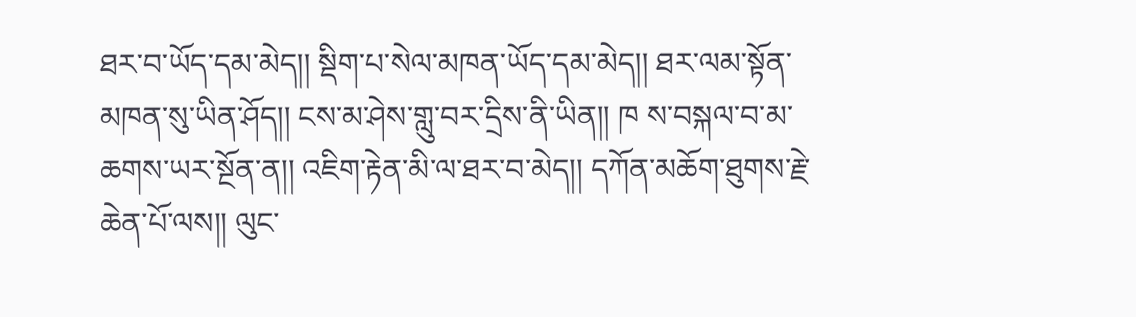ཐར་བ་ཡོད་དམ་མེད།། སྡིག་པ་སེལ་མཁན་ཡོད་དམ་མེད།། ཐར་ལམ་སྟོན་མཁན་སུ་ཡིན་ཤོད།། ངས་མ་ཤེས་གླུ་བར་དྲིས་ནི་ཡིན།། ཁ ས་བསྐལ་བ་མ་ཆགས་ཡར་སྔོན་ན།། འཇིག་རྟེན་མི་ལ་ཐར་བ་མེད།། དཀོན་མཆོག་ཐུགས་རྗེ་ཆེན་པོ་ལས།། ལུང་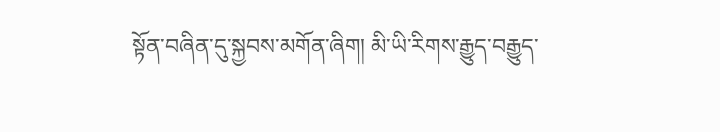སྟོན་བཞིན་དུ་སྐྱབས་མགོན་ཞིག། མི་ཡི་རིགས་རྒྱུད་བརྒྱུད་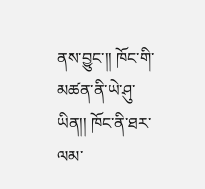ནས་བྱུང་།། ཁོང་གི་མཚན་ནི་ཡེ་ཤུ་ཡིན།། ཁོང་ནི་ཐར་ལམ་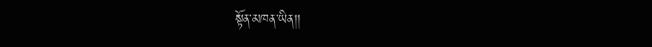སྟོན་མཁན་ཡིན།།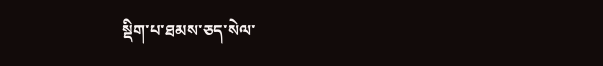སྡིག་པ་ཐམས་ཅད་སེལ་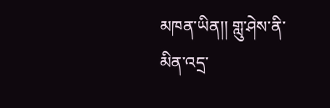མཁན་ཡིན།། གླུ་ཤེས་ནི་མིན་འདྲ་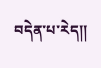བདེན་པ་རེད།།